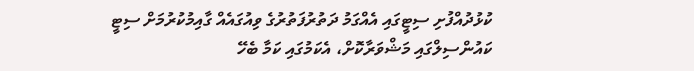ކުޅުދުއްފުށި ސިޓީގައި އެއްގަމު ދަތުރުފަތުރުގެ ވިއުގައެއް ގާއިމުކުރުމަށް ސިޓީ ކައުންސިލްގައި މަޝްވަރާކޮށް، އެކަމުގައި ކަމާ ބެހޭ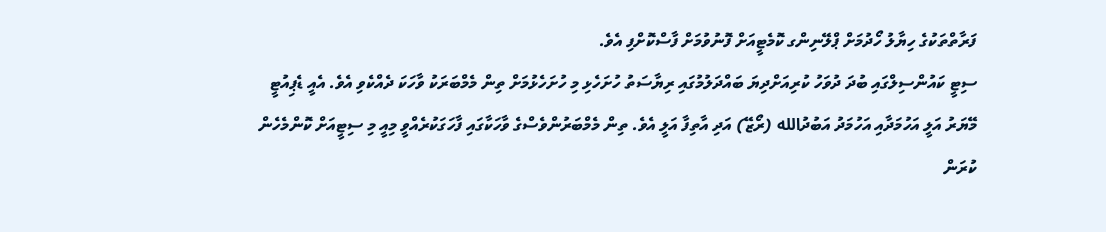ފަރާތްތަކުގެ ހިޔާލު ހޯދުމަށް ޕްލޭނިންގ ކޮމެޓީއަށް ފޮނުވުމަށް ފާސްކޮށްފި އެވެ.
ސިޓީ ކައުންސިލްގައި ބުދަ ދުވަހު ކުރިއަށްދިޔަ ބައްދަލުމުގައި ރިޔާސަތު ހުށަހެޅި މި ހުށަހެޅުމަށް ތިން މެމްބަރަކު ވާހަކަ ދެއްކެވި އެވެ. އެއީ ޑެޕިއުޓީ މޭޔަރު އަލީ އަހުމަދާއި އަހުމަދު އަބުދުالله (ރޯޒޭ) އަދި އާތިފާ އަލީ އެވެ. ތިން މެމްބަރުންވެސްގެ ވާހަކާގައި ފާހަގަކުރެއްވީ މިއީ މި ސިޓީއަށް ކޮންމެހެން ކުރަން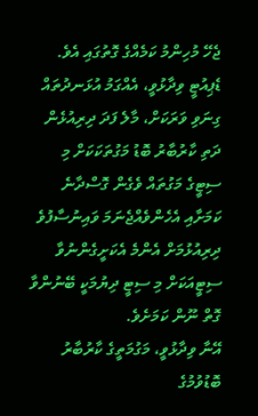ޖެހޭ މުހިންމު ކަމެއްގެ ގޮތުގައި އެވެ.
ޑެޕިއުޓީ ވިދާޅުވީ، އެއްގަމު އުޅަނދުތައް ގިނަވި ވަރަކަށް، މާލެ ފަދަ ދިރިއުޅެން ދަތި ކާރުބާރު ބޮޑު މަގުތަކަކަށް މި ސިޓީގެ މަގުތައް ވެގެން ގޮސްދާނެ ކަމަށާއި އެހެންވެއްޖެނަމަ ވައިނުސާފުވެ ދިރިއުޅުމަށް އެންމެ އެކަށީގެންނުވާ ސިޓީއަކަށް މި ސިޓީ ދިޔުމަކީ ބޭނުންވާ ގޮތް ނޫން ކަމަށެވެ.
އޭނާ ވިދާޅުވީ، މަގުމަތީގެ ކާރުބާރު ބޮޑުވުމުގެ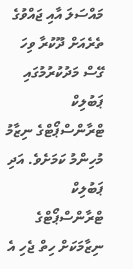މައްސަލަ އާއި ޖައްވުގެ ތެރެއަށް ދޫކުރާ ވިހަ ގޭސް މަދުކުރުމުގައި ޕަބުލިކް ޓްރާންސްޕޯޓްގެ ނިޒާމު މުހިންމު ކަމަށެވެ. އަދި ޕަބުލިކް ޓްރާންސްޕޯޓްގެ ނިޒާމަކަށް ހިތް ޖެހި އެ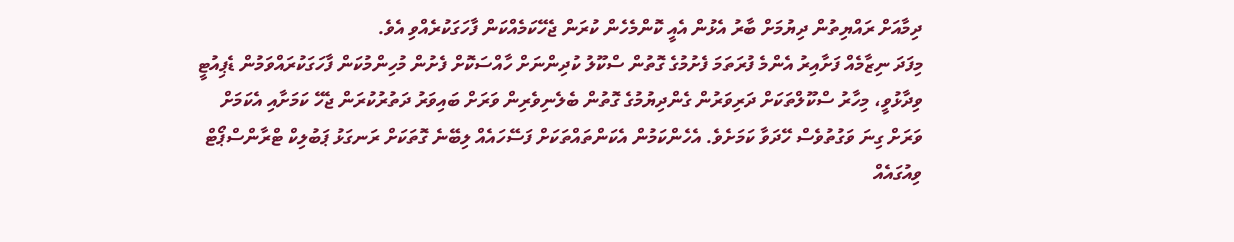ދިމާއަށް ރައްޔިތުން ދިޔުމަށް ބާރު އެޅުން އެއީ ކޮންމެހެން ކުރަން ޖެހޭކަމެއްކަން ފާހަގަކުރެއްވި އެވެ.
މިފަދަ ނިޒާމެއް ފަށާއިރު އެންމެ ފުރަތަމަ ފެށުމުގެ ގޮތުން ސްކޫލު ކުދިންނަށް ހާއްސަކޮށް ފެށުން މުހިންމުކަން ފާހަގަކުރައްވަމުން ޑެޕިއުޓީ ވިދާޅުވީ، މިހާރު ސްކޫލްތަކަށް ދަރިވަރުން ގެންދިޔުމުގެ ގޮތުން ބެލެނިވެރިން ވަރަށް ބައިވަރު ދަތުރުކުރަން ޖެހޭ ކަމަށާއި އެކަމަށް ވަރަށް ގިނަ ވަގުތުވެސް ހޭދަވާ ކަމަށެވެ. އެހެންކަމުން އެކަންތައްތަކަށް ފަސޭހައެއް ލިބޭނެ ގޮތަކަށް ރަނގަޅު ޕަބުލިކް ޓްރާންސްޕޯޓް ވިއުގައެއް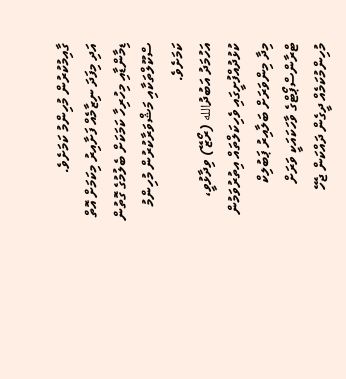ގާއިމުކުރުން މުހިންމު ކަމަށެވެ.
އަދި މިފަދަ ނިޒާމެއް ފަށާއިރު މިކަމަށް އޮތް ޑިމާންޑާއި މިހުރިހާ ކަމަކަށް ބެލުމުގެ ގޮތުން ސްކޫލްތަކާއި މަޝްވަރާކުރުން މުހިންމު ކަމަށެވެ.
އަހުމަދު އަބުދުالله (ރޯޒޭ) ވިދާޅުވީ، ކުޅުދުއްފުށީގައި ވެހިކަލްތައް އިތުރުވަމުން މިދާ މިންވަރަށް ބަލާއިރު ޕަބުލިކް ޓްރާންސްޕޯޓްގެ ވާހަކައަކީ ވަރަށް މުހިންމުކަމެއް ދީގެން ދައްކަން ޖެހޭ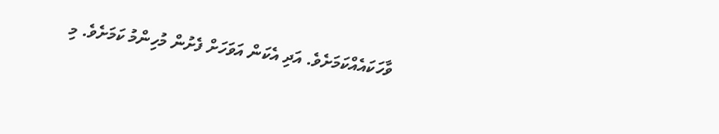ވާހަކައެއްކަމަށެވެ. އަދި އެކަން އަވަހަށް ފެށުން މުހިންމު ކަމަށެވެ. މި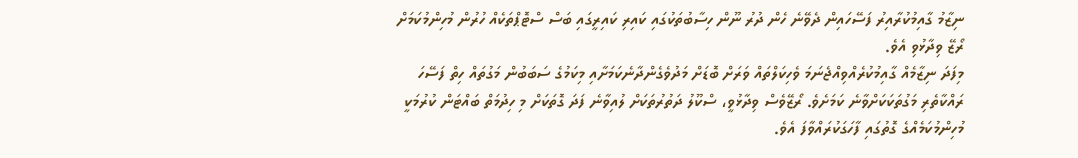ނިޒާމު ގާއިމުކުރާއިރު ފަސޭހައިން ދެވޭނެ ހެން ދުރު ނޫން ހިސާބުތަކުގައި ކައިރި ކައިރީގައި ބަސް ސްޓޮޕްތަކެއް ހުރުން މުހިންމުކަމަށް ރޯޒޭ ވިދާޅުވި އެވެ.
މިފަދަ ނިޒާމެއް ގާއިމުކުރެއްވިއްޖެނަމަ ވެހިކަލްތައް ވަރަށް ބޮޑަށް މަދުވެގެންދާނެކަމަށާއި މިކަމުގެ ސަބަބުން މަގުތައް ހިތް ފަސޭހަ ރައްކާތެރި މަގުތަކަކަށްވާނެ ކަމަށެވެ. ރޯޒޭވެސް ވިދާޅުވީ، ސްކޫލު ދަތުރުތަކަށް ލުއިވާނެ ފަދަ ގޮތަކަށް މި ހިދުމަތް ބައްޓަން ކުރުމަކީ މުހިންމުކަމެއްގެ ގޮތުގައި ފާހަގަކުރައްވާފަ އެވެ.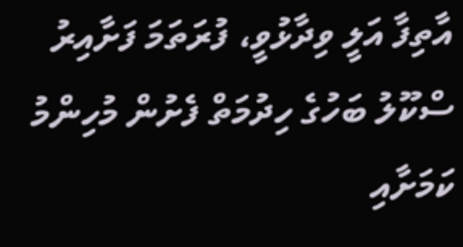އާތިފާ އަލީ ވިދާޅުވީ، ފުރަތަމަ ފަށާއިރު ސްކޫލު ބަހުގެ ހިދުމަތް ފެށުން މުހިންމު ކަމަށާއި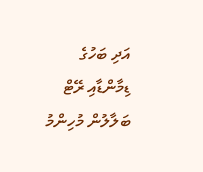އަދި ބަހުގެ ޑިމާންޑާއި ރޭޓް ބަލާލުން މުހިންމު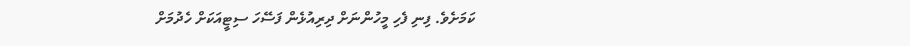ކަމަށެވެ. ފިނި ފެހި މީހުންނަށް ދިރިއުޅެން ފަސޭހަ ސިޓީއަކަށް ހެދުމަށް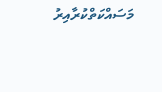މަސައްކަތްކުރާއިރު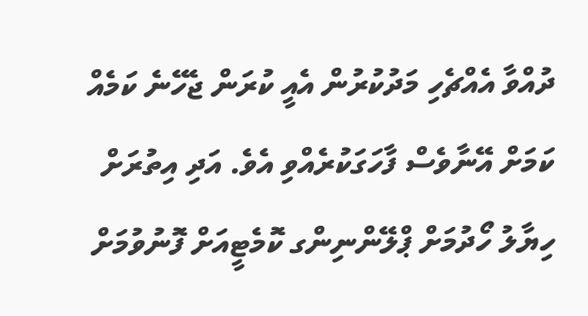ދުއްވާ އެއްޗެހި މަދުކުރުން އެއީ ކުރަން ޖެހޭނެ ކަމެއް ކަމަށް އޭނާވެސް ފާހަގަކުރެއްވި އެވެ. އަދި އިތުރަށް ހިޔާލު ހޯދުމަށް ޕްލޭންނިންގ ކޮމެޓީއަށް ފޮނުވުމަށް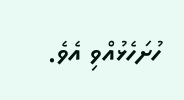ހުށަހެޅުއްވި އެވެ.